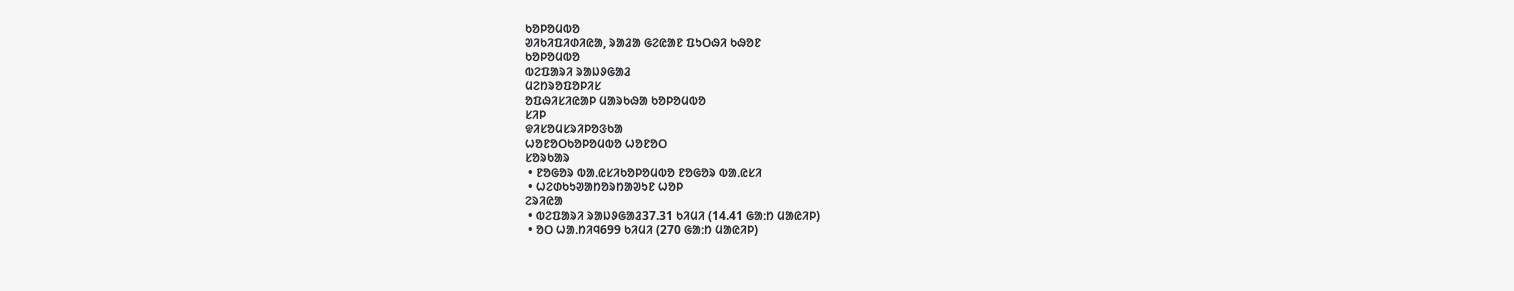ᱠᱚᱞᱚᱢᱵᱚ
ᱣᱤᱠᱤᱯᱤᱰᱤᱭᱟ, ᱨᱟᱲᱟ ᱜᱮᱭᱟᱱ ᱯᱩᱛᱷᱤ ᱠᱷᱚᱱ
ᱠᱚᱞᱚᱢᱵᱚ
ᱵᱮᱯᱟᱨᱤ ᱨᱟᱡᱽᱜᱟᱲ
ᱢᱮᱴᱨᱚᱯᱚᱞᱤᱥ
ᱚᱯᱷᱤᱥᱤᱭᱟᱞ ᱢᱟᱨᱠᱷᱟ ᱠᱚᱞᱚᱢᱵᱚ
ᱥᱤᱞ
ᱫᱤᱥᱚᱢᱥᱨᱤᱞᱚᱝᱠᱟ
ᱦᱚᱱᱚᱛᱠᱚᱞᱚᱢᱵᱚ ᱦᱚᱱᱚᱛ
ᱥᱚᱨᱠᱟᱨ
 • ᱱᱚᱜᱚᱨ ᱵᱟᱹᱭᱥᱤᱠᱚᱞᱚᱢᱵᱚ ᱱᱚᱜᱚᱨ ᱵᱟᱹᱭᱥᱤ
 • ᱦᱮᱰᱠᱩᱣᱟᱴᱚᱨᱴᱟᱣᱩᱱ ᱦᱚᱞ
ᱮᱨᱤᱭᱟ
 • ᱵᱮᱯᱟᱨᱤ ᱨᱟᱡᱽᱜᱟᱲ37.31 ᱠᱤᱢᱤ (14.41 ᱜᱟᱺᱴ ᱢᱟᱭᱤᱞ)
 • ᱚᱛ ᱦᱟᱹᱴᱤᱧ699 ᱠᱤᱢᱤ (270 ᱜᱟᱺᱴ ᱢᱟᱭᱤᱞ)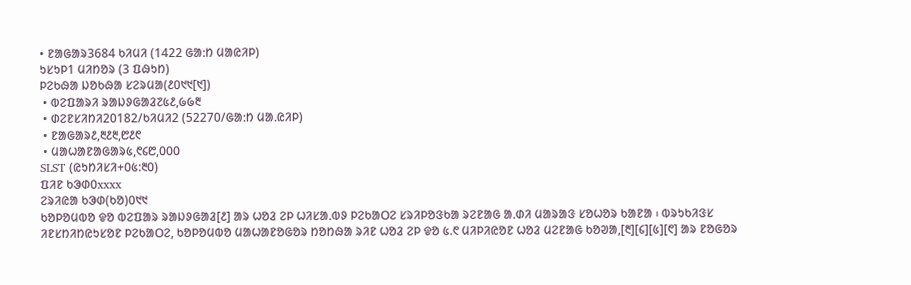• ᱱᱟᱜᱟᱨ3684 ᱠᱤᱢᱤ (1422 ᱜᱟᱺᱴ ᱢᱟᱭᱤᱞ)
ᱩᱥᱩᱞ1 ᱢᱤᱴᱚᱨ (3 ᱯᱷᱩᱴ)
ᱞᱮᱠᱷᱟ ᱡᱚᱠᱷᱟ ᱥᱮᱨᱢᱟ(᱒᱐᱑᱑[᱑])
 • ᱵᱮᱯᱟᱨᱤ ᱨᱟᱡᱽᱜᱟᱲ᱗᱕᱒,᱙᱙᱓
 • ᱰᱮᱱᱥᱤᱴᱤ20182/ᱠᱤᱢᱤ2 (52270/ᱜᱟᱺᱴ ᱢᱟᱹᱭᱤᱞ)
 • ᱱᱟᱜᱟᱨ᱒,᱓᱒᱓,᱘᱒᱖
 • ᱢᱟᱦᱟᱱᱟᱜᱟᱨ᱕,᱖᱔᱘,᱐᱐᱐
SLST (ᱭᱩᱴᱤᱥᱤ+᱐᱕:᱓᱐)
ᱯᱤᱱ ᱠᱳᱰ᱐xxxx
ᱮᱨᱤᱭᱟ ᱠᱳᱰ(ᱠᱚ)᱐᱑᱑
ᱠᱚᱞᱚᱢᱵᱚ ᱫᱚ ᱵᱮᱯᱟᱨ ᱨᱟᱡᱽᱜᱟᱲ[᱒] ᱟᱨ ᱦᱚᱲ ᱮᱞ ᱦᱤᱥᱟᱹᱵᱽ ᱞᱮᱠᱟᱛᱮ ᱥᱨᱤᱞᱚᱝᱠᱟ ᱨᱮᱱᱟᱜ ᱟᱹᱰᱤ ᱢᱟᱨᱟᱝ ᱥᱚᱦᱚᱨ ᱠᱟᱱᱟ ᱾ ᱵᱨᱩᱠᱤᱝᱥ ᱤᱱᱥᱴᱤᱴᱭᱩᱥᱚᱱ ᱞᱮᱠᱟᱛᱮ, ᱠᱚᱞᱚᱢᱵᱚ ᱢᱟᱦᱟᱱᱚᱜᱚᱨ ᱴᱚᱴᱷᱟ ᱨᱤᱱ ᱦᱚᱲ ᱮᱞ ᱫᱚ ᱕.᱖ ᱢᱤᱞᱤᱭᱚᱱ ᱦᱚᱲ ᱢᱮᱱᱟᱜ ᱠᱚᱣᱟ,[᱓][᱔][᱕][᱖] ᱟᱨ ᱱᱚᱜᱚᱨ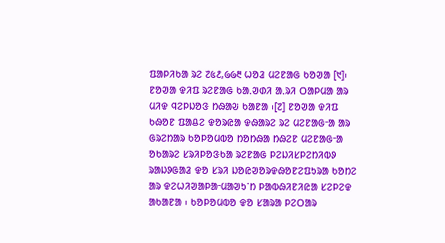ᱯᱟᱞᱤᱠᱟ ᱨᱮ ᱗᱕᱒,᱙᱙᱓ ᱦᱚᱲ ᱢᱮᱱᱟᱜ ᱠᱚᱣᱟ [᱑]᱾ ᱱᱚᱣᱟ ᱫᱤᱯ ᱨᱮᱱᱟᱜ ᱠᱟᱹᱣᱰᱤ ᱟᱹᱨᱤ ᱛᱟᱞᱢᱟ ᱟᱨ ᱢᱤᱫ ᱧᱮᱞᱡᱚᱝ ᱴᱷᱟᱶ ᱠᱟᱱᱟ ᱾[᱗] ᱱᱚᱣᱟ ᱫᱤᱯ ᱠᱷᱚᱱ ᱯᱟᱪᱮ ᱫᱚᱨᱭᱟ ᱫᱷᱟᱨᱮ ᱨᱮ ᱢᱮᱱᱟᱜᱼᱟ ᱟᱨ ᱜᱨᱮᱴᱟᱨ ᱠᱚᱞᱚᱢᱵᱚ ᱴᱚᱴᱷᱟ ᱴᱷᱮᱱ ᱢᱮᱱᱟᱜᱼᱟ ᱚᱠᱟᱨᱮ ᱥᱨᱤᱞᱚᱝᱠᱟ ᱨᱮᱱᱟᱜ ᱞᱮᱡᱤᱥᱞᱮᱴᱤᱵᱽ ᱨᱟᱡᱽᱜᱟᱲ ᱫᱚ ᱥᱨᱤ ᱡᱚᱭᱣᱚᱨᱫᱷᱚᱱᱮᱯᱩᱨᱟ ᱠᱚᱴᱮ ᱟᱨ ᱫᱮᱦᱤᱣᱟᱞᱟᱼᱢᱟᱣᱩᱸᱴ ᱞᱟᱵᱷᱤᱱᱤᱭᱟ ᱥᱮᱞᱮᱫ ᱟᱠᱟᱱᱟ ᱾ ᱠᱚᱞᱚᱢᱵᱚ ᱫᱚ ᱥᱟᱨᱟ ᱞᱮᱛᱟᱨ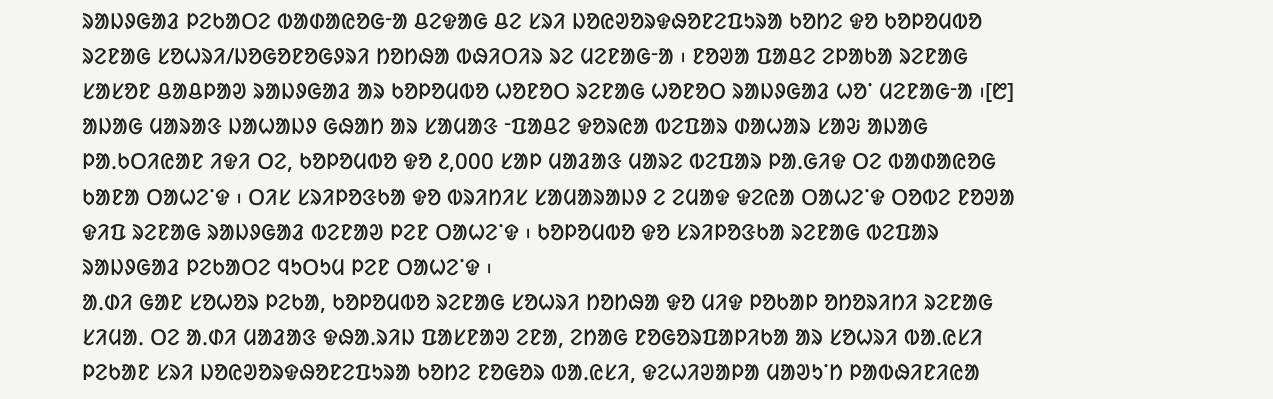ᱨᱟᱡᱽᱜᱟᱲ ᱞᱮᱠᱟᱛᱮ ᱵᱟᱰᱟᱭᱚᱜᱼᱟ ᱪᱮᱫᱟᱜ ᱪᱮ ᱥᱨᱤ ᱡᱚᱭᱣᱚᱨᱫᱷᱚᱱᱮᱯᱩᱨᱟ ᱠᱚᱴᱮ ᱫᱚ ᱠᱚᱞᱚᱢᱵᱚ ᱨᱮᱱᱟᱜ ᱥᱚᱦᱨᱤ/ᱡᱚᱜᱚᱱᱚᱜᱽᱨᱤ ᱴᱚᱴᱷᱟ ᱵᱷᱤᱛᱤᱨ ᱨᱮ ᱢᱮᱱᱟᱜᱼᱟ ᱾ ᱱᱚᱣᱟ ᱯᱟᱪᱮ ᱮᱞᱟᱠᱟ ᱨᱮᱱᱟᱜ ᱥᱟᱥᱚᱱ ᱪᱟᱪᱞᱟᱣ ᱨᱟᱡᱽᱜᱟᱲ ᱟᱨ ᱠᱚᱞᱚᱢᱵᱚ ᱦᱚᱱᱚᱛ ᱨᱮᱱᱟᱜ ᱦᱚᱱᱚᱛ ᱨᱟᱡᱽᱜᱟᱲ ᱦᱚᱸ ᱢᱮᱱᱟᱜᱼᱟ ᱾[᱘]
ᱟᱡᱟᱜ ᱢᱟᱨᱟᱝ ᱡᱟᱦᱟᱡᱽ ᱜᱷᱟᱴ ᱟᱨ ᱥᱟᱢᱟᱝ ᱼᱯᱟᱪᱮ ᱫᱚᱨᱭᱟ ᱵᱮᱯᱟᱨ ᱰᱟᱦᱟᱨ ᱥᱟᱶ ᱟᱡᱟᱜ ᱞᱟᱹᱠᱛᱤᱭᱟᱱ ᱤᱫᱤ ᱛᱮ, ᱠᱚᱞᱚᱢᱵᱚ ᱫᱚ ᱒,᱐᱐᱐ ᱥᱟᱞ ᱢᱟᱲᱟᱝ ᱢᱟᱨᱮ ᱵᱮᱯᱟᱨ ᱞᱟᱹᱜᱤᱫ ᱛᱮ ᱵᱟᱰᱟᱭᱚᱜ ᱠᱟᱱᱟ ᱛᱟᱦᱮᱸᱫ ᱾ ᱛᱤᱥ ᱥᱨᱤᱞᱚᱝᱠᱟ ᱫᱚ ᱵᱨᱤᱴᱤᱥ ᱥᱟᱢᱟᱨᱟᱡᱽ ᱮ ᱮᱢᱟᱫ ᱫᱮᱭᱟ ᱛᱟᱦᱮᱸᱫ ᱛᱚᱵᱮ ᱱᱚᱣᱟ ᱫᱤᱯ ᱨᱮᱱᱟᱜ ᱨᱟᱡᱽᱜᱟᱲ ᱵᱮᱱᱟᱣ ᱞᱮᱱ ᱛᱟᱦᱮᱸᱫ ᱾ ᱠᱚᱞᱚᱢᱵᱚ ᱫᱚ ᱥᱨᱤᱞᱚᱝᱠᱟ ᱨᱮᱱᱟᱜ ᱵᱮᱯᱟᱨ ᱨᱟᱡᱽᱜᱟᱲ ᱞᱮᱠᱟᱛᱮ ᱧᱩᱛᱩᱢ ᱞᱮᱱ ᱛᱟᱦᱮᱸᱫ ᱾
ᱟᱹᱰᱤ ᱜᱟᱱ ᱥᱚᱦᱚᱨ ᱞᱮᱠᱟ, ᱠᱚᱞᱚᱢᱵᱚ ᱨᱮᱱᱟᱜ ᱥᱚᱦᱨᱤ ᱴᱚᱴᱷᱟ ᱫᱚ ᱢᱤᱫ ᱞᱚᱠᱟᱞ ᱚᱴᱚᱨᱤᱴᱤ ᱨᱮᱱᱟᱜ ᱥᱤᱢᱟᱹ ᱛᱮ ᱟᱹᱰᱤ ᱢᱟᱲᱟᱝ ᱫᱷᱟᱹᱨᱤᱡ ᱯᱟᱥᱱᱟᱣ ᱮᱱᱟ, ᱮᱴᱟᱜ ᱱᱚᱜᱚᱨᱯᱟᱞᱤᱠᱟ ᱟᱨ ᱥᱚᱦᱨᱤ ᱵᱟᱹᱭᱥᱤ ᱞᱮᱠᱟᱱ ᱥᱨᱤ ᱡᱚᱭᱣᱚᱨᱫᱷᱚᱱᱮᱯᱩᱨᱟ ᱠᱚᱴᱮ ᱱᱚᱜᱚᱨ ᱵᱟᱹᱭᱥᱤ, ᱫᱮᱦᱤᱣᱟᱞᱟ ᱢᱟᱣᱩᱸᱴ ᱞᱟᱵᱷᱤᱱᱤᱭᱟ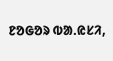ᱱᱚᱜᱚᱨ ᱵᱟᱹᱭᱥᱤ,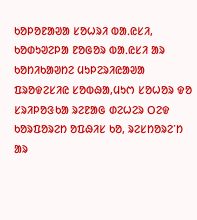ᱠᱚᱞᱚᱱᱟᱣᱟ ᱥᱚᱦᱨᱤ ᱵᱟᱹᱭᱥᱤ, ᱠᱚᱰᱩᱣᱮᱞᱟ ᱱᱚᱜᱚᱨ ᱵᱟᱹᱭᱥᱤ ᱟᱨ ᱠᱚᱴᱤᱠᱟᱣᱴᱮ ᱢᱩᱞᱮᱨᱤᱭᱟᱣᱟ ᱯᱨᱚᱫᱮᱥᱤᱭ ᱥᱚᱵᱷᱟ,ᱢᱩᱬ ᱥᱚᱦᱚᱨ ᱫᱚ ᱥᱨᱤᱞᱚᱝᱠᱟ ᱨᱮᱱᱟᱜ ᱰᱮᱦᱮᱨ ᱛᱮᱫ ᱠᱚᱨᱯᱚᱨᱮᱴ ᱚᱯᱷᱤᱥ ᱠᱚ, ᱨᱮᱥᱴᱚᱨᱮᱸᱴ ᱟᱨ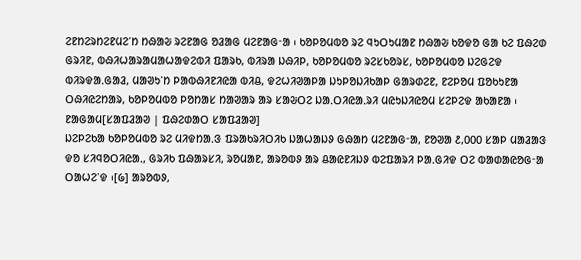ᱮᱱᱴᱮᱨᱴᱮᱱᱢᱮᱸᱴ ᱴᱷᱟᱶ ᱨᱮᱱᱟᱜ ᱚᱲᱟᱜ ᱢᱮᱱᱟᱜᱼᱟ ᱾ ᱠᱚᱞᱚᱢᱵᱚ ᱨᱮ ᱧᱩᱛᱩᱢᱟᱱ ᱴᱷᱟᱶ ᱠᱚᱫᱚ ᱜᱟ ᱠᱮ ᱯᱷᱮᱰ ᱜᱨᱤᱱ, ᱵᱷᱤᱦᱟᱨᱟᱢᱟᱦᱟᱫᱮᱵᱤ ᱯᱟᱨᱠ, ᱵᱤᱨᱟ ᱡᱷᱤᱞ, ᱠᱚᱞᱚᱢᱵᱚ ᱨᱮᱥᱠᱚᱨᱥ, ᱠᱚᱞᱚᱢᱵᱚ ᱡᱮᱜᱮᱫ ᱵᱤᱨᱫᱟᱹᱜᱟᱲ, ᱢᱟᱣᱩᱸᱴ ᱞᱟᱵᱷᱤᱱᱤᱭᱟ ᱵᱤᱪ, ᱫᱮᱦᱤᱣᱟᱞᱟ ᱡᱩᱞᱚᱡᱤᱠᱟᱞ ᱜᱟᱨᱰᱮᱱ, ᱱᱮᱞᱚᱢ ᱯᱚᱠᱩᱱᱟ ᱛᱷᱤᱭᱮᱴᱟᱨ, ᱠᱚᱞᱚᱢᱵᱚ ᱞᱚᱴᱟᱥ ᱴᱟᱣᱟᱨ ᱟᱨ ᱥᱟᱶᱛᱮ ᱡᱟᱹᱛᱤᱭᱟᱹᱨᱤ ᱢᱭᱩᱡᱤᱭᱚᱢ ᱥᱮᱞᱮᱫ ᱟᱠᱟᱱᱟ ᱾
ᱱᱟᱜᱟᱢ[ᱥᱟᱯᱲᱟᱣ | ᱯᱷᱮᱰᱟᱛ ᱥᱟᱯᱲᱟᱣ]
ᱡᱮᱞᱮᱠᱟ ᱠᱚᱞᱚᱢᱵᱚ ᱨᱮ ᱢᱤᱫᱴᱟᱹᱝ ᱯᱨᱟᱠᱨᱤᱛᱤᱠ ᱡᱟᱦᱟᱡᱽ ᱜᱷᱟᱴ ᱢᱮᱱᱟᱜᱼᱟ, ᱱᱚᱣᱟ ᱒,᱐᱐᱐ ᱥᱟᱞ ᱢᱟᱲᱟᱝ ᱫᱚ ᱥᱤᱧᱚᱛᱤᱭᱟᱹ, ᱜᱨᱤᱠ ᱯᱷᱟᱨᱥᱤ, ᱨᱚᱢᱟᱱ, ᱟᱨᱚᱵᱽ ᱟᱨ ᱪᱟᱭᱱᱤᱡᱽ ᱵᱮᱯᱟᱨᱤ ᱞᱟᱹᱜᱤᱫ ᱛᱮ ᱵᱟᱰᱟᱭᱚᱜᱼᱟ ᱛᱟᱦᱮᱸᱫ ᱾[᱙] ᱟᱨᱚᱵᱽ,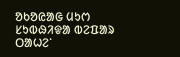ᱚᱠᱚᱭᱟᱜ ᱢᱩᱬ ᱥᱩᱵᱷᱤᱫᱟ ᱵᱮᱯᱟᱨ ᱛᱟᱦᱮᱸ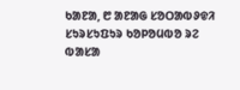ᱠᱟᱱᱟ, ᱘ ᱟᱱᱟᱜ ᱥᱚᱛᱟᱵᱽᱫᱤ ᱥᱩᱨᱥᱩᱯᱩᱨ ᱠᱚᱞᱚᱢᱵᱚ ᱨᱮ ᱵᱟᱥᱟ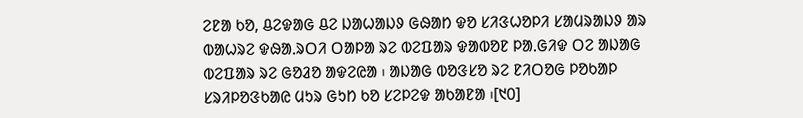ᱮᱱᱟ ᱠᱚ, ᱪᱮᱫᱟᱜ ᱪᱮ ᱡᱟᱦᱟᱡᱽ ᱜᱷᱟᱴ ᱫᱚ ᱥᱤᱝᱦᱚᱞᱤ ᱥᱟᱢᱨᱟᱡᱽ ᱟᱨ ᱵᱟᱦᱨᱮ ᱫᱷᱟᱹᱨᱛᱤ ᱛᱟᱞᱟ ᱨᱮ ᱵᱮᱯᱟᱨ ᱫᱟᱵᱚᱱ ᱞᱟᱹᱜᱤᱫ ᱛᱮ ᱟᱡᱟᱜ ᱵᱮᱯᱟᱨ ᱨᱮ ᱜᱚᱲᱚ ᱟᱫᱮᱭᱟ ᱾ ᱟᱡᱟᱜ ᱵᱚᱝᱥᱚ ᱨᱮ ᱱᱤᱛᱚᱜ ᱞᱚᱠᱟᱞ ᱥᱨᱤᱞᱚᱝᱠᱟᱭ ᱢᱩᱨ ᱜᱩᱴ ᱠᱚ ᱥᱮᱞᱮᱫ ᱟᱠᱟᱱᱟ ᱾[᱑᱐]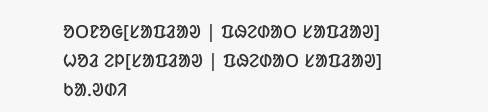ᱚᱛᱱᱚᱜ[ᱥᱟᱯᱲᱟᱣ | ᱯᱷᱮᱰᱟᱛ ᱥᱟᱯᱲᱟᱣ]
ᱦᱚᱲ ᱮᱞ[ᱥᱟᱯᱲᱟᱣ | ᱯᱷᱮᱰᱟᱛ ᱥᱟᱯᱲᱟᱣ]
ᱠᱟᱹᱣᱰᱤ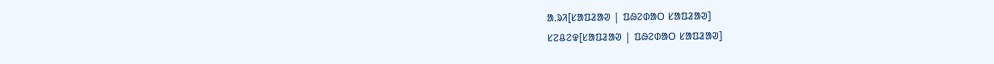ᱟᱹᱨᱤ[ᱥᱟᱯᱲᱟᱣ | ᱯᱷᱮᱰᱟᱛ ᱥᱟᱯᱲᱟᱣ]
ᱥᱮᱪᱮᱫ[ᱥᱟᱯᱲᱟᱣ | ᱯᱷᱮᱰᱟᱛ ᱥᱟᱯᱲᱟᱣ]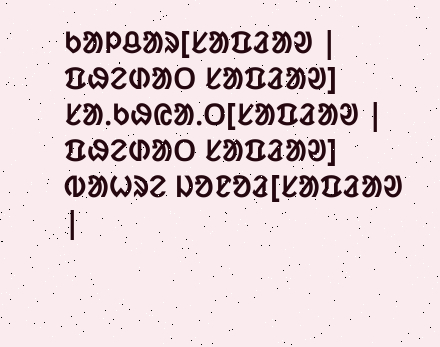ᱠᱟᱞᱪᱟᱨ[ᱥᱟᱯᱲᱟᱣ | ᱯᱷᱮᱰᱟᱛ ᱥᱟᱯᱲᱟᱣ]
ᱥᱟᱹᱠᱷᱭᱟᱹᱛ[ᱥᱟᱯᱲᱟᱣ | ᱯᱷᱮᱰᱟᱛ ᱥᱟᱯᱲᱟᱣ]
ᱵᱟᱦᱨᱮ ᱡᱚᱱᱚᱲ[ᱥᱟᱯᱲᱟᱣ |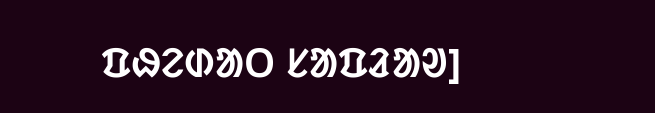ᱯᱷᱮᱰᱟᱛ ᱥᱟᱯᱲᱟᱣ]